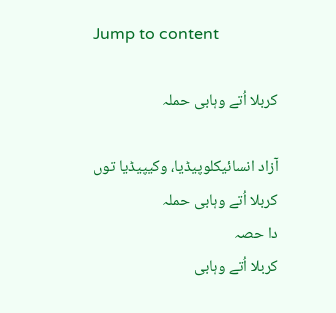Jump to content

کربلا اُتے وہابی حملہ

آزاد انسائیکلوپیڈیا، وکیپیڈیا توں
کربلا اُتے وہابی حملہ
دا حصہ
کربلا اُتے وہابی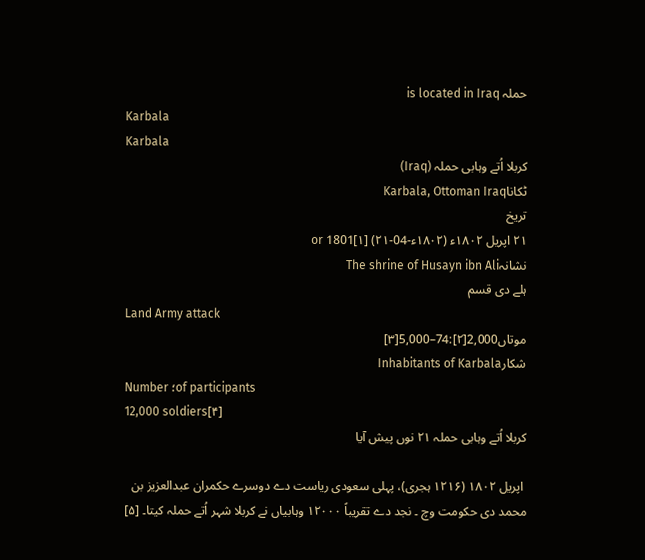حملہ is located in Iraq
Karbala
Karbala
کربلا اُتے وہابی حملہ (Iraq)
ٹکاناKarbala, Ottoman Iraq
تریخ
۲۱ اپریل ۱۸۰۲ء (۱۸۰۲ء-04-۲۱) or 1801[۱]
نشانہThe shrine of Husayn ibn Ali
ہلے دی قسم
Land Army attack
موتاں2,000[۲]:74–5,000[۳]
شکارInhabitants of Karbala
Number ؛of participants
12,000 soldiers[۴]
کربلا اُتے وہابی حملہ ۲۱ نوں پیش آیا

 اپریل ۱۸۰۲ (۱۲۱۶ ہجری)، پہلی سعودی ریاست دے دوسرے حکمران عبدالعزیز بن محمد دی حکومت وچ ۔ نجد دے تقریباً ۱۲۰۰۰ وہابیاں نے کربلا شہر اُتے حملہ کيتا۔ [۵]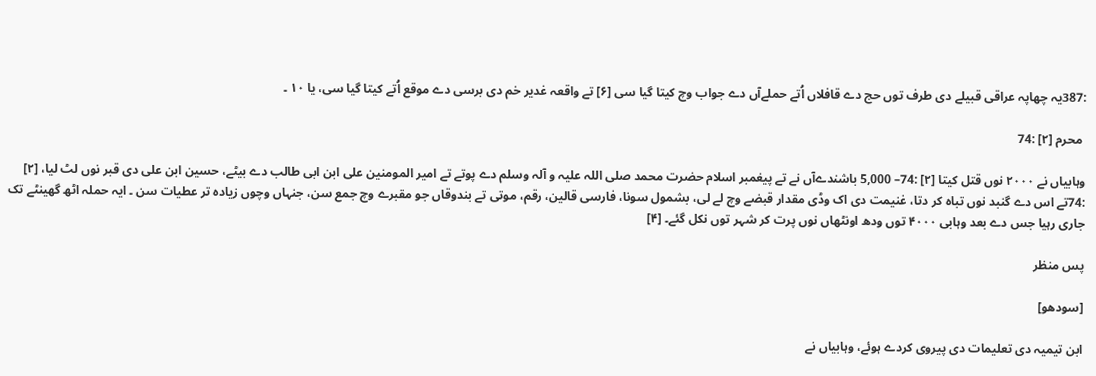:387یہ چھاپہ عراقی قبیلے دی طرف توں حج دے قافلاں اُتے حملےآں دے جواب وچ کیتا گیا سی [۶] تے واقعہ غدیر خم دی برسی دے موقع اُتے کيتا گیا سی، یا ۱۰ ۔

 محرم [۲] :74

وہابیاں نے ۲۰۰۰ نوں قتل کيتا [۲] :74– 5,000 باشندےآں نے تے پیغمبر اسلام حضرت محمد صلی اللہ علیہ و آلہ وسلم دے پوتے تے امیر المومنین علی ابن ابی طالب دے بیٹے، حسین ابن علی دی قبر نوں لٹ لیا، [۲] :74تے اس دے گنبد نوں تباہ کر دتا، غنیمت دی اک وڈی مقدار قبضے وچ لے لی، بشمول سونا، فارسی قالین، رقم، موتی تے بندوقاں جو مقبرے وچ جمع سن، جنہاں وچوں زیادہ تر عطیات سن ۔ ایہ حملہ اٹھ گھینٹے تک جاری رہیا جس دے بعد وہابی ۴۰۰۰ توں ودھ اونٹھاں نوں پرت کر شہر توں نکل گئے۔ [۴]

پس منظر

[سودھو]

ابن تیمیہ دی تعلیمات دی پیروی کردے ہوئے، وہابیاں نے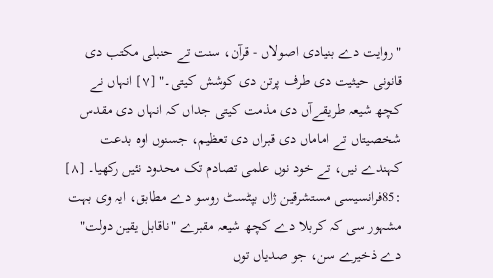"روایت دے بنیادی اصولاں - قرآن، سنت تے حنبلی مکتب دی قانونی حیثیت دی طرف پرتن دی کوشش کيتی۔" [۷] انہاں نے کچھ شیعہ طریقےآں دی مذمت کيتی جداں کہ انہاں دی مقدس شخصیتاں تے اماماں دی قبراں دی تعظیم، جسنوں اوہ بدعت کہندے نيں، تے خود نوں علمی تصادم تک محدود نئيں رکھیا۔ [۸] :85فرانسیسی مستشرقین ژاں بپٹسٹ روسو دے مطابق، ایہ وی بہت مشہور سی کہ کربلا دے کچھ شیعہ مقبرے "ناقابل یقین دولت" دے ذخیرے سن، جو صدیاں توں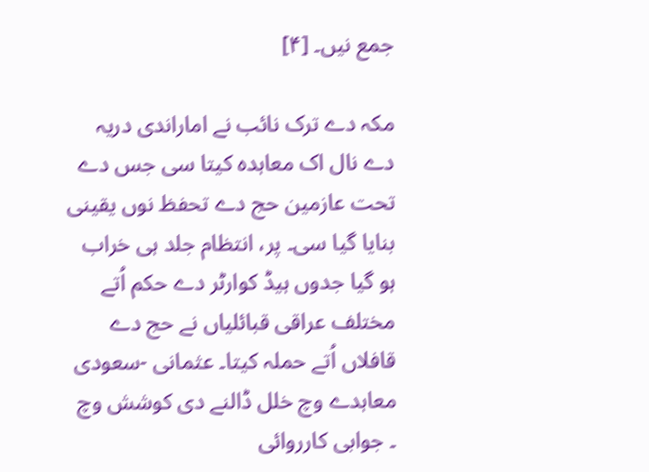جمع نيں۔ [۴]

مکہ دے ترک نائب نے اماراندی دریہ دے نال اک معاہدہ کيتا سی جس دے تحت عازمین حج دے تحفظ نوں یقینی بنایا گیا سی۔ پر، انتظام جلد ہی خراب ہو گیا جدوں ہیڈ کوارٹر دے حکم اُتے مختلف عراقی قبائلیاں نے حج دے قافلاں اُتے حملہ کيتا۔ عثمانی -سعودی معاہدے وچ خلل ڈالنے دی کوشش وچ ۔ جوابی کارروائی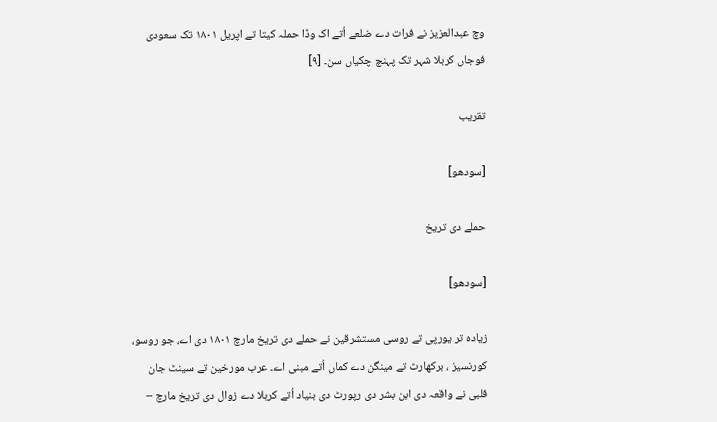وچ عبدالعزیز نے فرات دے ضلعے اُتے اک وڈا حملہ کيتا تے اپریل ۱۸۰۱ تک سعودی فوجاں کربلا شہر تک پہنچ چکیاں سن۔ [۹]

تقریب

[سودھو]

حملے دی تریخ

[سودھو]

زیادہ تر یورپی تے روسی مستشرقین نے حملے دی تریخ مارچ ۱۸۰۱ دی اے، جو روسو، کورنسیز ، برکھارٹ تے مینگن دے کماں اُتے مبنی اے۔ عرب مورخین تے سینٹ جان فلبی نے واقعہ دی ابن بشر دی رپورٹ دی بنیاد اُتے کربلا دے زوال دی تریخ مارچ –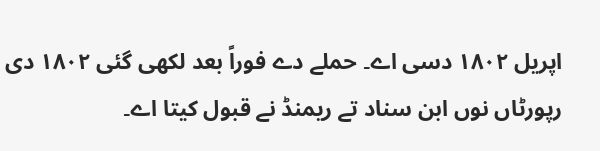اپریل ۱۸۰۲ دسی اے۔ حملے دے فوراً بعد لکھی گئی ۱۸۰۲ دی رپورٹاں نوں ابن سناد تے ریمنڈ نے قبول کيتا اے۔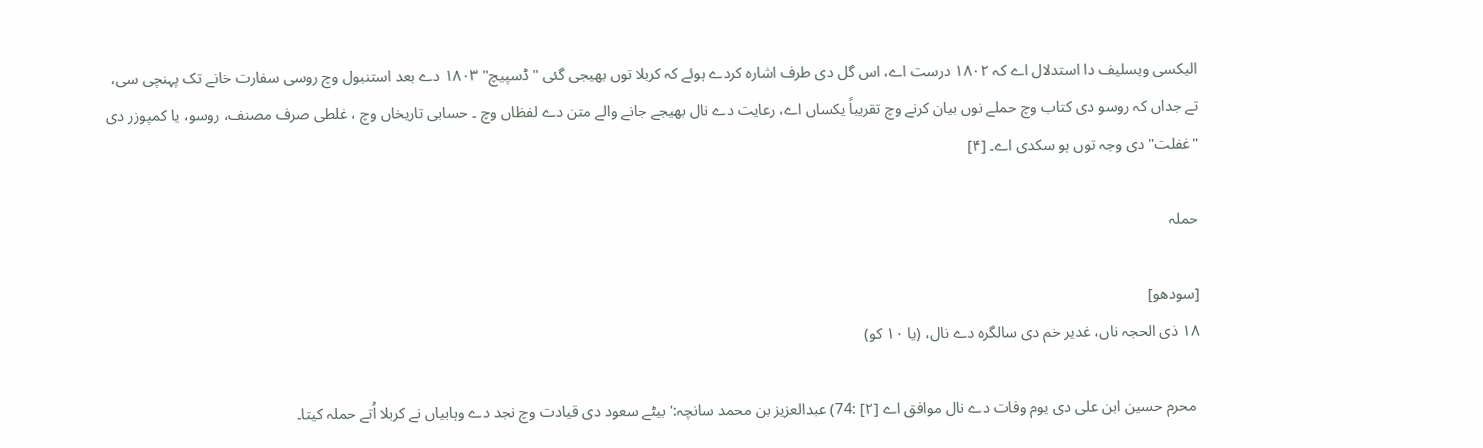الیکسی ویسلیف دا استدلال اے کہ ۱۸۰۲ درست اے، اس گل دی طرف اشارہ کردے ہوئے کہ کربلا توں بھیجی گئی "ڈسپیچ" ۱۸۰۳ دے بعد استنبول وچ روسی سفارت خانے تک پہنچی سی، تے جداں کہ روسو دی کتاب وچ حملے نوں بیان کرنے وچ تقریباً یکساں اے، رعایت دے نال بھیجے جانے والے متن دے لفظاں وچ ۔ حسابی تاریخاں وچ ، غلطی صرف مصنف، روسو، یا کمپوزر دی "غفلت" دی وجہ توں ہو سکدی اے۔ [۴]

حملہ

[سودھو]
۱۸ ذی الحجہ ناں، غدیر خم دی سالگرہ دے نال، (یا ۱۰ کو)

 محرم حسین ابن علی دی یوم وفات دے نال موافق اے [۲] :74) عبدالعزیز بن محمد سانچہ:' بیٹے سعود دی قیادت وچ نجد دے وہابیاں نے کربلا اُتے حملہ کيتا۔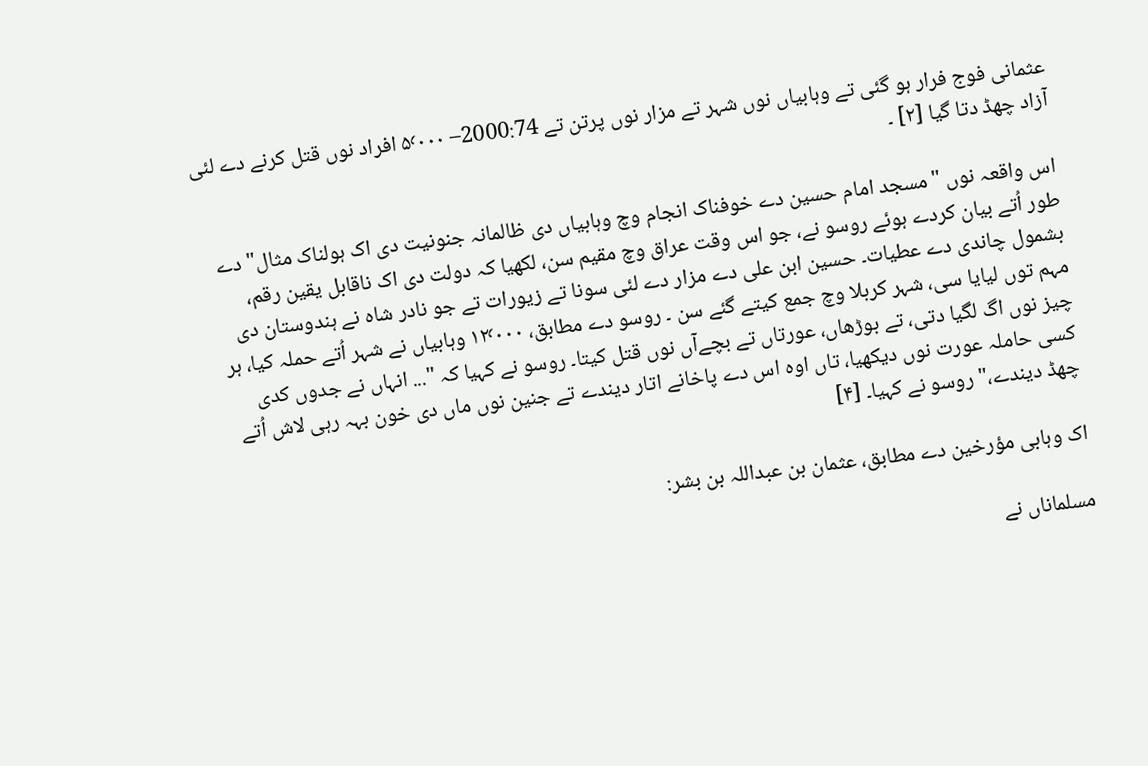عثمانی فوج فرار ہو گئی تے وہابیاں نوں شہر تے مزار نوں پرتن تے 2000:74– ۵٬۰۰۰ افراد نوں قتل کرنے دے لئی آزاد چھڈ دتا گیا [۲] ۔

اس واقعہ نوں "مسجد امام حسین دے خوفناک انجام وچ وہابیاں دی ظالمانہ جنونیت دی اک ہولناک مثال" دے طور اُتے بیان کردے ہوئے روسو نے، جو اس وقت عراق وچ مقیم سن، لکھیا کہ دولت دی اک ناقابل یقین رقم، بشمول چاندی دے عطیات۔ حسین ابن علی دے مزار دے لئی سونا تے زیورات تے جو نادر شاہ نے ہندوستان دی مہم توں لیایا سی، شہر کربلا وچ جمع کیتے گئے سن ۔ روسو دے مطابق، ۱۲٬۰۰۰ وہابیاں نے شہر اُتے حملہ کیا، ہر چیز نوں اگ لگیا دتی، تے بوڑھاں، عورتاں تے بچےآں نوں قتل کيتا۔ روسو نے کہیا کہ "... انہاں نے جدوں کدی کسی حاملہ عورت نوں دیکھیا، تاں اوہ اس دے پاخانے اتار دیندے تے جنین نوں ماں دی خون بہہ رہی لاش اُتے چھڈ دیندے،" روسو نے کہیا۔ [۴]

اک وہابی مؤرخین دے مطابق، عثمان بن عبداللہ بن بشر:

مسلماناں نے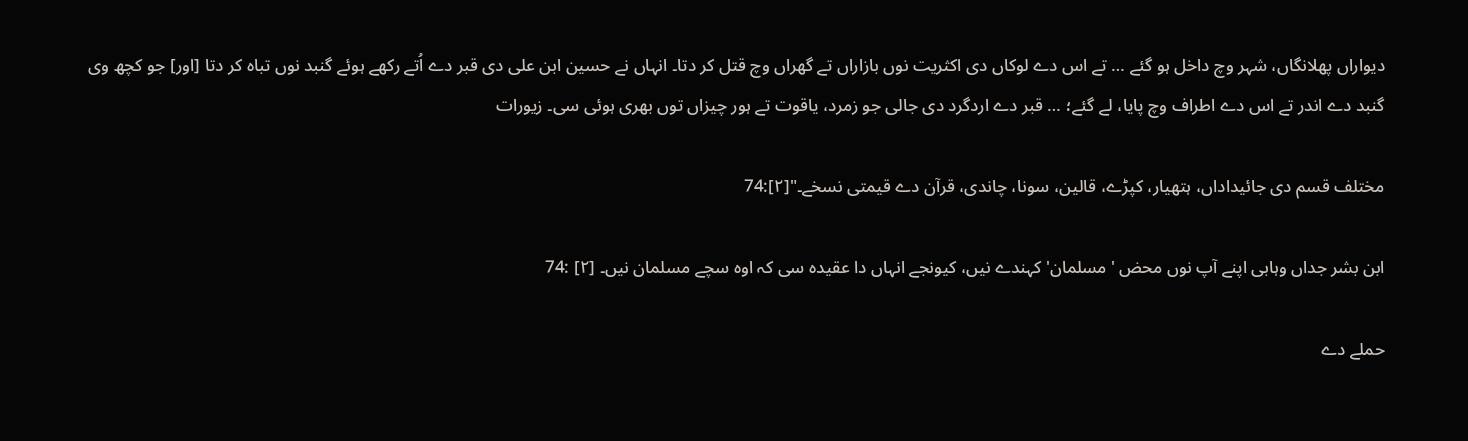دیواراں پھلانگاں، شہر وچ داخل ہو گئے … تے اس دے لوکاں دی اکثریت نوں بازاراں تے گھراں وچ قتل کر دتا۔ انہاں نے حسین ابن علی دی قبر دے اُتے رکھے ہوئے گنبد نوں تباہ کر دتا [اور] جو کچھ وی گنبد دے اندر تے اس دے اطراف وچ پایا، لے گئے؛ … قبر دے اردگرد دی جالی جو زمرد، یاقوت تے ہور چیزاں توں بھری ہوئی سی۔ زیورات

مختلف قسم دی جائیداداں، ہتھیار، کپڑے، قالین، سونا، چاندی، قرآن دے قیمتی نسخے۔"[۲]:74

ابن بشر جداں وہابی اپنے آپ نوں محض 'مسلمان' کہندے نيں، کیونجے انہاں دا عقیدہ سی کہ اوہ سچے مسلمان نيں۔ [۲] :74

حملے دے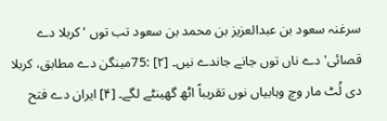سرغنہ سعود بن عبدالعزیز بن محمد بن سعود تب توں 'کربلا دے قصائی' دے ناں توں جانے جاندے نيں۔ [۲] :75مینگن دے مطابق، کربلا دی لُٹ مار وچ وہابیاں نوں تقریباً اٹھ گھینٹے لگے۔ [۴] ایران دے فتح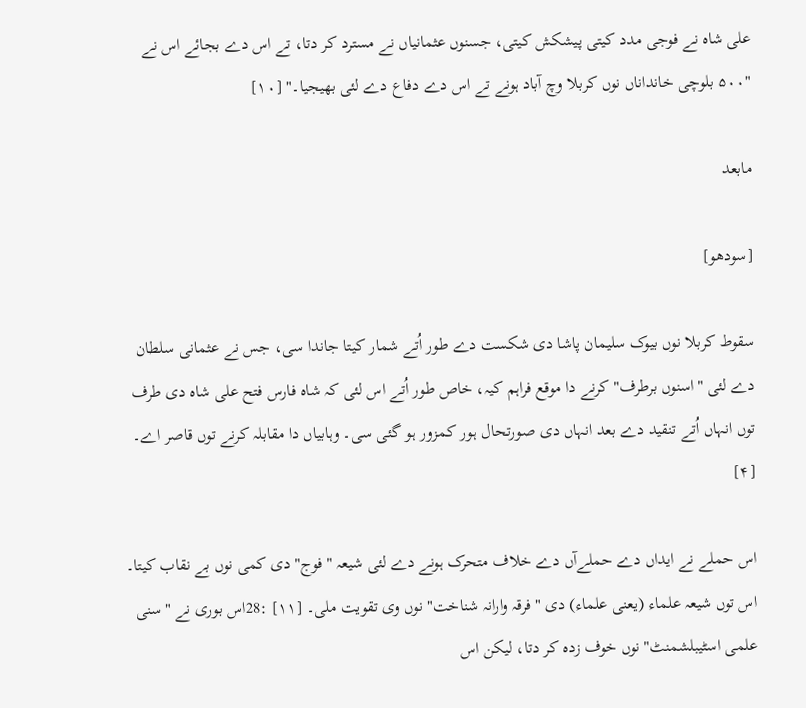علی شاہ نے فوجی مدد کيتی پیشکش کیتی، جسنوں عثمانیاں نے مسترد کر دتا، تے اس دے بجائے اس نے "۵۰۰ بلوچی خانداناں نوں کربلا وچ آباد ہونے تے اس دے دفاع دے لئی بھیجیا۔" [۱۰]

مابعد

[سودھو]

سقوط کربلا نوں بیوک سلیمان پاشا دی شکست دے طور اُتے شمار کيتا جاندا سی، جس نے عثمانی سلطان دے لئی "اسنوں برطرف" کرنے دا موقع فراہم کیہ، خاص طور اُتے اس لئی کہ شاہ فارس فتح علی شاہ دی طرف توں انہاں اُتے تنقید دے بعد انہاں دی صورتحال ہور کمزور ہو گئی سی۔ وہابیاں دا مقابلہ کرنے توں قاصر اے۔ [۴]

اس حملے نے ایداں دے حملےآں دے خلاف متحرک ہونے دے لئی شیعہ "فوج" دی کمی نوں بے نقاب کيتا۔ اس توں شیعہ علماء (یعنی علماء) دی "فرقہ وارانہ شناخت" نوں وی تقویت ملی۔ [۱۱] :28اس بوری نے "سنی علمی اسٹیبلشمنٹ" نوں خوف زدہ کر دتا، لیکن اس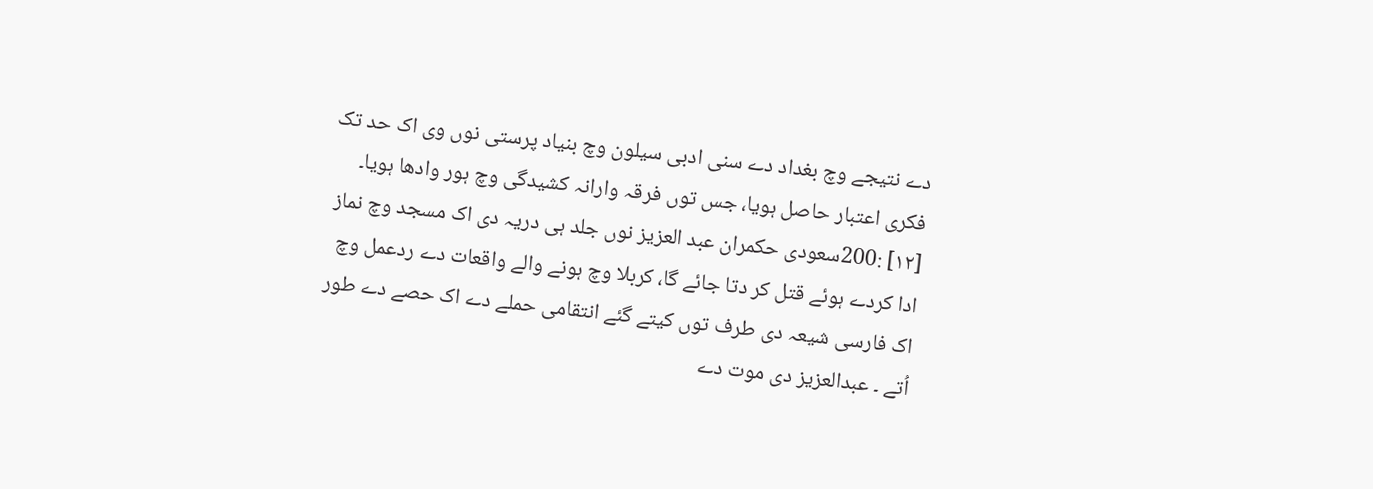دے نتیجے وچ بغداد دے سنی ادبی سیلون وچ بنیاد پرستی نوں وی اک حد تک فکری اعتبار حاصل ہويا، جس توں فرقہ وارانہ کشیدگی وچ ہور وادھا ہويا۔ [۱۲] :200سعودی حکمران عبد العزیز نوں جلد ہی دریہ دی اک مسجد وچ نماز ادا کردے ہوئے قتل کر دتا جائے گا، کربلا وچ ہونے والے واقعات دے ردعمل وچ اک فارسی شیعہ دی طرف توں کیتے گئے انتقامی حملے دے اک حصے دے طور اُتے ۔ عبدالعزیز دی موت دے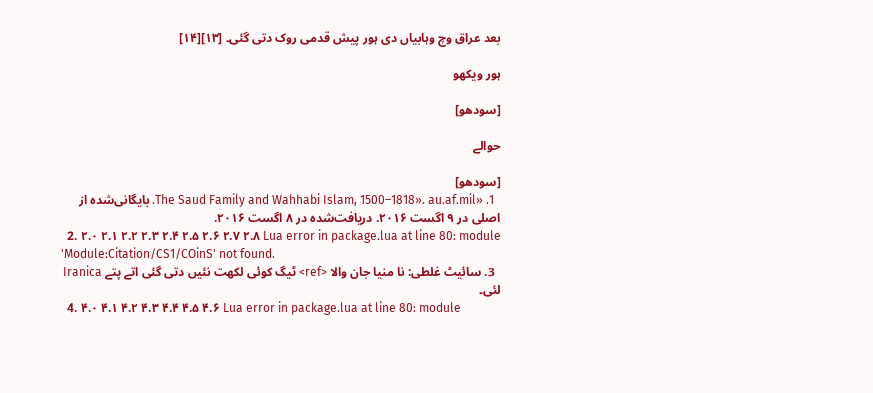بعد عراق وچ وہابیاں دی ہور پیش قدمی روک دتی گئی۔ [۱۳][۱۴]

ہور ویکھو

[سودھو]

حوالے

[سودھو]
  1. «The Saud Family and Wahhabi Islam, 1500–1818». au.af.mil. بایگانی‌شده از اصلی در ۹ اگست ۲۰۱۶. دریافت‌شده در ۸ اگست ۲۰۱۶.
  2. ۲.۰ ۲.۱ ۲.۲ ۲.۳ ۲.۴ ۲.۵ ۲.۶ ۲.۷ ۲.۸ Lua error in package.lua at line 80: module 'Module:Citation/CS1/COinS' not found.
  3. سائیٹ غلطی: نا منیا جان والا <ref> ٹیگ کوئی لکھت نئیں دتی گئی اتے پتے Iranica لئی۔
  4. ۴.۰ ۴.۱ ۴.۲ ۴.۳ ۴.۴ ۴.۵ ۴.۶ Lua error in package.lua at line 80: module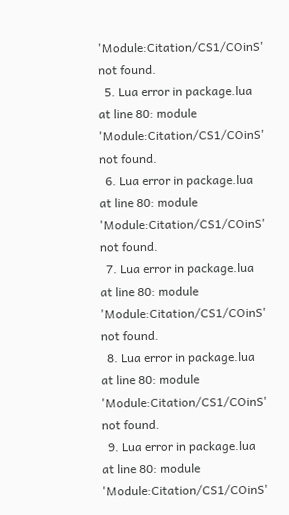'Module:Citation/CS1/COinS' not found.
  5. Lua error in package.lua at line 80: module 'Module:Citation/CS1/COinS' not found.
  6. Lua error in package.lua at line 80: module 'Module:Citation/CS1/COinS' not found.
  7. Lua error in package.lua at line 80: module 'Module:Citation/CS1/COinS' not found.
  8. Lua error in package.lua at line 80: module 'Module:Citation/CS1/COinS' not found.
  9. Lua error in package.lua at line 80: module 'Module:Citation/CS1/COinS'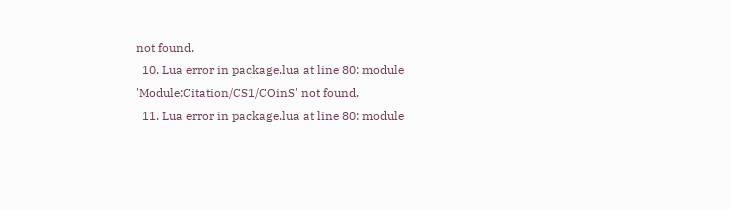not found.
  10. Lua error in package.lua at line 80: module 'Module:Citation/CS1/COinS' not found.
  11. Lua error in package.lua at line 80: module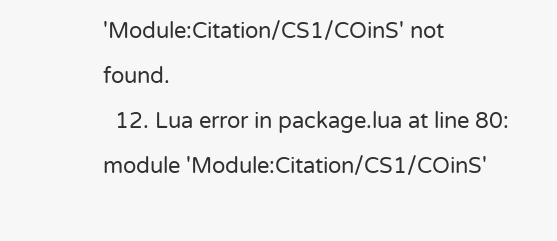'Module:Citation/CS1/COinS' not found.
  12. Lua error in package.lua at line 80: module 'Module:Citation/CS1/COinS'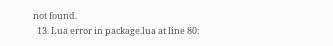not found.
  13. Lua error in package.lua at line 80: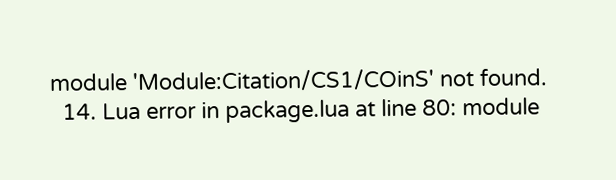module 'Module:Citation/CS1/COinS' not found.
  14. Lua error in package.lua at line 80: module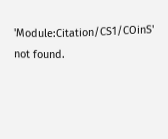'Module:Citation/CS1/COinS' not found.